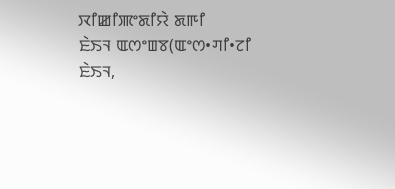ꯋꯤꯀꯤꯄꯦꯗꯤꯌꯥ ꯗꯒꯤ
ꯐꯥꯏꯜ ꯑꯁꯦꯡꯕ(ꯑꯦꯁ•ꯚꯤ•ꯖꯤ ꯐꯥꯏꯜ,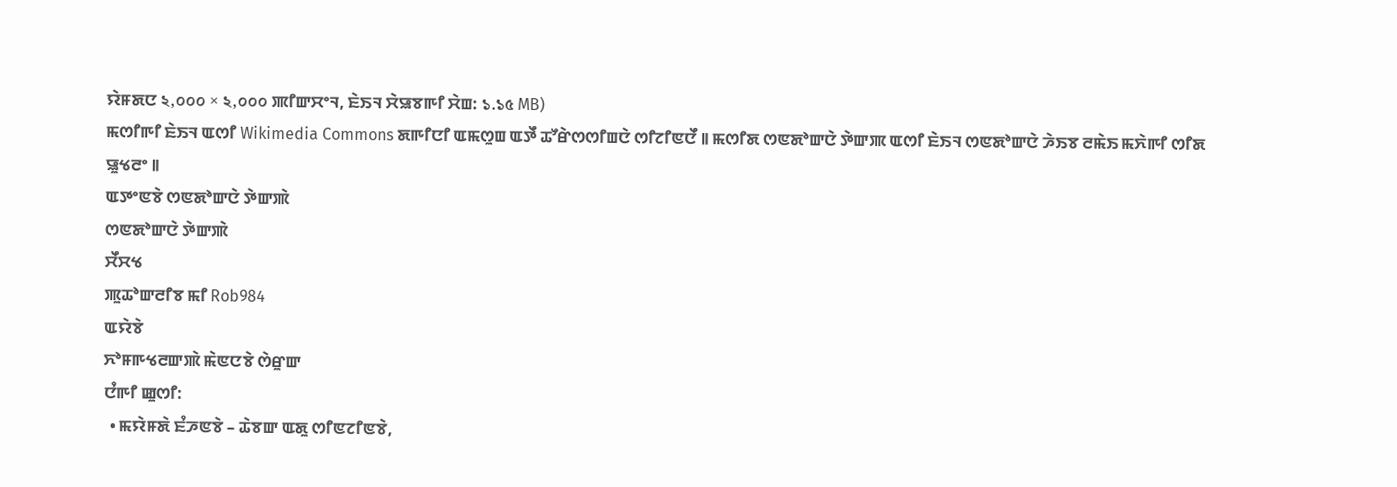ꯌꯥꯝꯗꯅ ২,০০০ × ২,০০০ ꯄꯤꯛꯆꯦꯜ, ꯐꯥꯏꯜ ꯆꯥꯎꯕꯒꯤ ꯆꯥꯡ: ১.১৫ MB)
ꯃꯁꯤꯒꯤ ꯐꯥꯏꯜ ꯑꯁꯤ Wikimedia Commons ꯗꯒꯤꯅꯤ ꯑꯃꯁꯨꯡ ꯑꯇꯩ ꯊꯧꯔꯥꯁꯁꯤꯡꯅꯥ ꯁꯤꯖꯤꯟꯅꯩ ꯫ ꯃꯁꯤꯗ ꯁꯟꯗꯣꯛꯅꯥ ꯇꯥꯛꯄ ꯑꯁꯤ ꯐꯥꯏꯜ ꯁꯟꯗꯣꯛꯅꯥ ꯍꯥꯏꯕ ꯂꯃꯥꯏ ꯃꯈꯥꯒꯤ ꯁꯤꯗ ꯎꯨꯠꯂꯦ ꯫
ꯑꯇꯦꯟꯕꯥ ꯁꯟꯗꯣꯛꯅꯥ ꯇꯥꯛꯄꯥ
ꯁꯟꯗꯣꯛꯅꯥ ꯇꯥꯛꯄꯥ
ꯆꯩꯆꯠ
ꯄꯨꯊꯣꯛꯂꯤꯕ ꯃꯤ Rob984
ꯑꯌꯥꯕꯥ
ꯈꯣꯝꯒꯠꯂꯛꯄꯥ ꯃꯥꯟꯅꯕꯥ ꯁꯥꯔꯨꯛ
ꯅꯪꯒꯤ ꯀꯨꯁꯤ:
  • ꯃꯌꯥꯝꯗꯥ ꯐꯪꯍꯟꯕꯥ – ꯊꯥꯕꯛ ꯑꯗꯨ ꯁꯤꯟꯖꯤꯟꯕꯥ,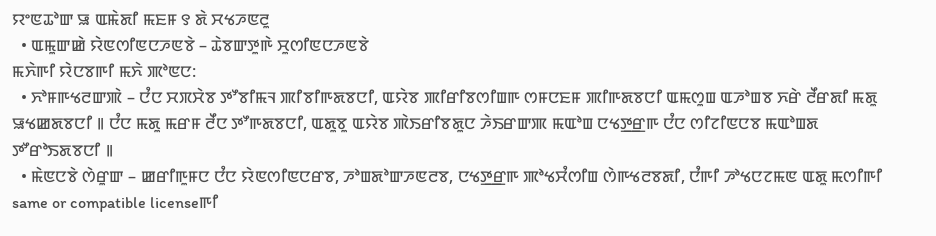ꯌꯦꯟꯊꯣꯛ ꯎ ꯑꯃꯥꯗꯤ ꯃꯐꯝ ꯱ ꯗꯥ ꯆꯠꯍꯟꯂꯨ
  • ꯑꯃꯨꯛꯀꯥ ꯌꯥꯟꯁꯤꯟꯅꯍꯟꯕꯥ – ꯊꯥꯕꯛꯇꯨꯒꯥ ꯆꯨꯁꯤꯟꯅꯍꯟꯕꯥ
ꯃꯈꯥꯒꯤ ꯌꯥꯅꯕꯒꯤ ꯃꯈꯥ ꯄꯣꯟꯅ:
  • ꯈꯣꯝꯒꯠꯂꯛꯄꯥ – ꯅꯪꯅ ꯆꯞꯆꯥꯕ ꯇꯧꯕꯤꯃꯜ ꯄꯤꯕꯤꯒꯗꯕꯅꯤ, ꯑꯌꯥꯕ ꯄꯤꯔꯤꯕꯁꯤꯡꯒ ꯁꯝꯅꯐꯝ ꯄꯤꯒꯗꯕꯅꯤ ꯑꯃꯁꯨꯡ ꯑꯍꯣꯡꯕ ꯈꯔꯥ ꯂꯩꯔꯗꯤ ꯃꯗꯨ ꯎꯠꯀꯗꯕꯅꯤ ꯫ ꯅꯪꯅ ꯃꯗꯨ ꯃꯔꯝ ꯂꯩꯅ ꯇꯧꯒꯗꯕꯅꯤ, ꯑꯗꯨꯕꯨ ꯑꯌꯥꯕ ꯄꯥꯏꯔꯤꯕꯗꯨꯅ ꯍꯥꯏꯔꯛꯄ ꯃꯑꯣꯡ ꯅꯠꯇ꯭ꯔꯒ ꯅꯪꯅ ꯁꯤꯖꯤꯟꯅꯕ ꯃꯑꯣꯡꯗ ꯇꯧꯔꯣꯏꯗꯕꯅꯤ ꯫
  • ꯃꯥꯟꯅꯕꯥ ꯁꯥꯔꯨꯛ – ꯀꯔꯤꯒꯨꯝꯅ ꯅꯪꯅ ꯌꯥꯟꯁꯤꯟꯅꯔꯕ, ꯍꯣꯡꯗꯣꯛꯍꯟꯂꯕ, ꯅꯠꯇ꯭ꯔꯒ ꯄꯣꯠꯆꯪꯁꯤꯡ ꯁꯥꯒꯠꯂꯕꯗꯤ, ꯅꯪꯒꯤ ꯍꯣꯠꯅꯖꯃꯟ ꯑꯗꯨ ꯃꯁꯤꯒꯤ same or compatible licenseꯒꯤ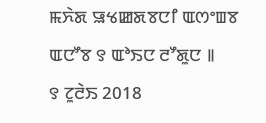ꯃꯈꯥꯗ ꯎꯠꯀꯗꯕꯅꯤ ꯑꯁꯦꯡꯕ ꯑꯅꯧꯕ ꯱ ꯑꯣꯏꯅ ꯂꯧꯗꯨꯅ ꯫
꯱ ꯖꯨꯂꯥꯏ 2018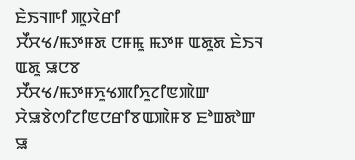ꯐꯥꯏꯜꯒꯤ ꯄꯨꯋꯥꯔꯤ
ꯆꯩꯆꯠ/ꯃꯇꯝꯗ ꯅꯝꯃꯨ ꯃꯇꯝ ꯑꯗꯨꯗ ꯐꯥꯏꯜ ꯑꯗꯨ ꯎꯅꯕ
ꯆꯩꯆꯠ/ꯃꯇꯝꯈꯨꯠꯄꯤꯈꯨꯖꯤꯟꯄꯥꯛ ꯆꯥꯎꯕꯥꯁꯤꯖꯤꯟꯅꯔꯤꯕꯑꯄꯥꯝꯕ ꯐꯣꯡꯗꯣꯛ ꯎ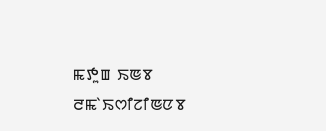ꯃꯇꯨꯡ ꯏꯟꯕ ꯂꯃꯥꯏꯁꯤꯖꯤꯟꯅꯕ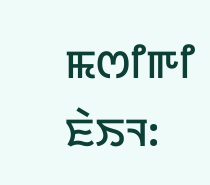ꯃꯁꯤꯒꯤ ꯐꯥꯏꯜ: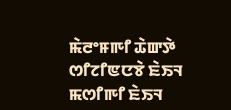ꯃꯥꯂꯦꯝꯒꯤ ꯊꯥꯛꯇꯥ ꯁꯤꯖꯤꯟꯅꯕꯥ ꯐꯥꯏꯜ
ꯃꯁꯤꯒꯤ ꯐꯥꯏꯜ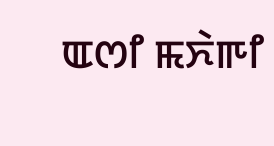ꯑꯁꯤ ꯃꯈꯥꯒꯤ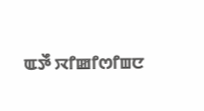ꯑꯇꯩ ꯋꯤꯀꯤꯁꯤꯡꯅ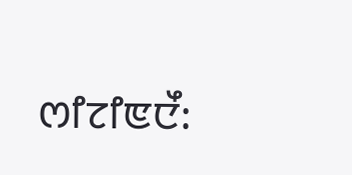ꯁꯤꯖꯤꯟꯅꯩ: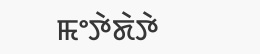ꯃꯦꯇꯥꯗꯥꯇꯥ